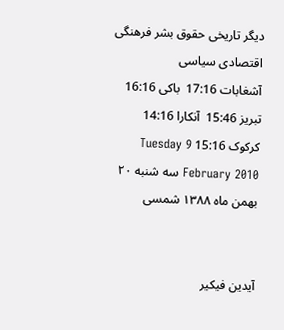دیگر تاریخی حقوق بشر فرهنگی اقتصادی سیاسی
آشغابات 17:16  باکی 16:16  تبریز 15:46  آنکارا 14:16 کرکوک 15:16 Tuesday 9 February 2010 سه شنبه ۲۰ بهمن ماه ۱۳۸۸ شمسی


آیدین فیکیر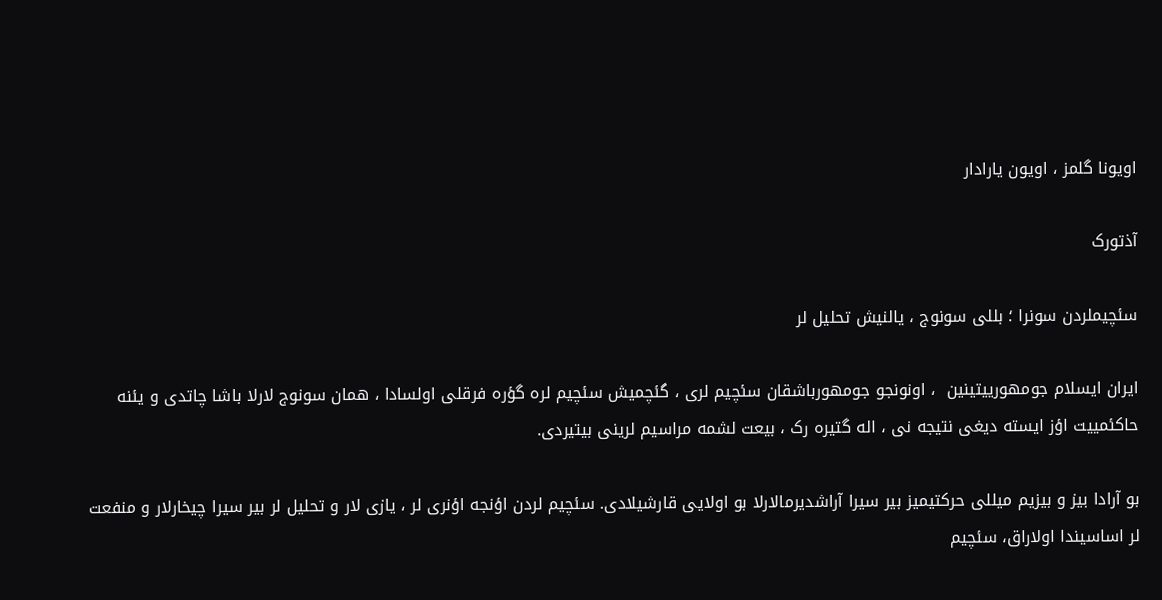اویونا گلمز ، اویون یارادار

آذتورک

سئچیملردن سونرا ؛ بللی سونوج ، یالنیش تحلیل لر

ایران ایسلام جومهورییتینین  ، اونونجو جومهورباشقان سئچیم لری ، گئچمیش سئچیم لره گؤره فرقلی اولسادا ، همان سونوج لارلا باشا چاتدی و یئنه حاکئمییت اؤز ایسته دیغی نتیجه نی ، اله گتیره رک ، بیعت لشمه مراسیم لرینی بیتیردی.

بو آرادا بیز و بیزیم میللی حرکتیمیز بیر سیرا آراشدیرمالارلا بو اولایی قارشیلادی. سئچیم لردن اؤنجه اؤنری لر ، یازی لار و تحلیل لر بیر سیرا چیخارلار و منفعت لر اساسیندا اولاراق، سئچیم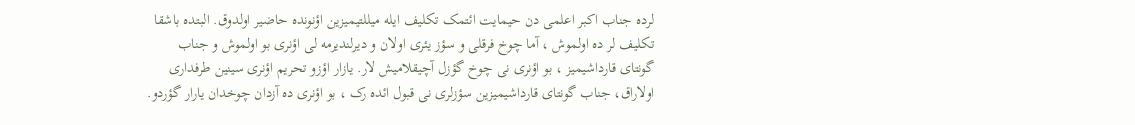لرده جناب اکبر اعلمی دن حیمایت ائتمک تکلیف ایله میللتیمیزین اؤنونده حاضیر اولدوق. البتده باشقا تکلیف لر ده اولموش ، آما چوخ فرقلی و سؤز یئری اولان و دیرلندیرمه لی اؤنری بو اولموش و جناب گونتای قارداشیمیز ، بو اؤنری نی چوخ گؤزل آچیقلامیش لار. یازار اؤزو تحریم اؤنری سینین طرفداری اولاراق، جناب گونتای قارداشیمیزین سؤزلری نی قبول ائده رک ، بو اؤنری ده آزدان چوخدان یارار گؤردو.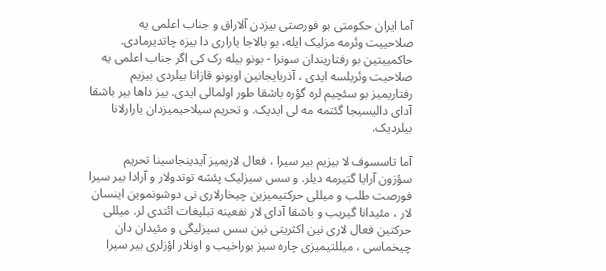آما ایران حکومتی بو فورصتی بیزدن آلاراق و جناب اعلمی یه صلاحییت وئرمه مزلیک ایله، بو بالاجا یاراری دا بیزه چاتدیرمادی. حاکمییتین بو رفتاریندان سونرا - بونو بیله رک کی اگر جناب اعلمی یه صلاحیت وئریلسه ایدی ، آذربایجانین اویونو قازانا بیلردی بیزیم رفتاریمیز بو سئچیم لره گؤره باشقا طور اولمالی ایدی. بیز داها بیر باشقا آدای دالیسیجا گئتمه مه لی ایدیک. و تحریم سیلاحیمیزدان یارارلانا بیلردیک.

آما تاسسوف لا بیزیم بیر سیرا ، فعال لاریمیز آیدینجاسینا تحریم سؤزون آرایا گتیرمه دیلر. و سس سیزلیک پئشه توتدولار و آرادا بیر سیرا فورصت طلب و میللی حرکتیمیزین چیخارلاری نی دوشونموین اینسان لار ، مئیدانا گیریب و باشقا آدای لار نفعینه تبلیغات ائتدی لر. میللی حرکتین فعال لاری نین اکثریتی نین سس سیزلیگی و مئیدان دان چیخماسی ، میللتیمیزی چاره سیز بوراخیب و اونلار اؤزلری بیر سیرا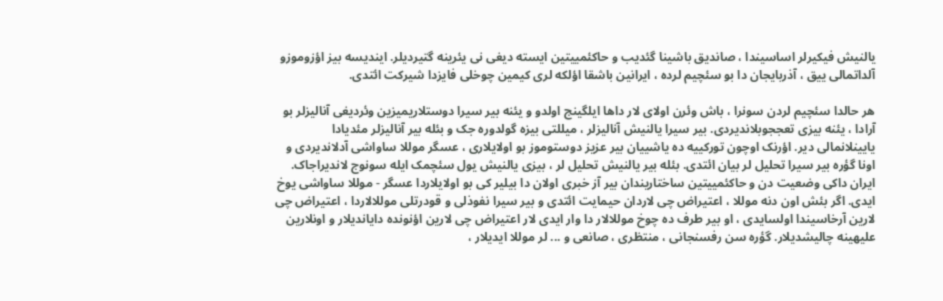یالنیش فیکیرلر اساسیندا ، صاندیق باشینا گئدیب و حاکئمییتین ایسته دیغی نی یئرینه گتیردیلر. ایندیسه بیز اؤزوموزو آلداتمالی ییق ، آذربایجان دا بو سئچیم لرده ، ایرانین باشقا اؤلکه لری کیمین چوخلی فایزدا شیرکت ائتدی.

هر حالدا سئچیم لردن سونرا ، باش وئرن اولای لار داها ایلگینج اولدو و یئنه بیر سیرا دوستلاریمیزین وئردیغی آنالیزلر بو آرادا ، یئنه بیزی تعججوبلاندیردی. بیر سیرا یالنیش آنالیزلر ، میللتی بیزه گولدوره جک و بئله بیر آنالیزلر مئدیادا یایینلانمالی دیر. اؤرنک اوچون تورکییه ده یاشییان بیر عزیز دوستوموز بو اولایلاری ، عسگر موللا ساواشی آدلاندیردی و اونا گؤره بیر سیرا تحلیل لر بیان ائتدی. بئله بیر یالنیش تحلیل لر ، بیزی یالنیش یول سئچمک ایله سونوج لاندیراجاک. ایران داکی وضعیت دن و حاکئمییتین ساختاریندان بیر آز خبری اولان دا بیلیر کی بو اولایلاردا عسگر - موللا ساواشی یوخ ایدی. اگر بئش اون دنه موللا ، اعتیراض چی لاردان حیمایت ائتدی و بیر سیرا نفوذلی و قودرتلی موللالاردا ، اعتیراض چی لارین آرخاسیندا اولسایدی ، او بیر طرف ده چوخ موللالار دا وار ایدی لار اعتیراض چی لارین اؤنونده دایاندیلار و اونلارین علیهینه چالیشدیلار. گؤره سن رفسنجانی ، منتظری ، صانعی و ... لر موللا ایدیلار ،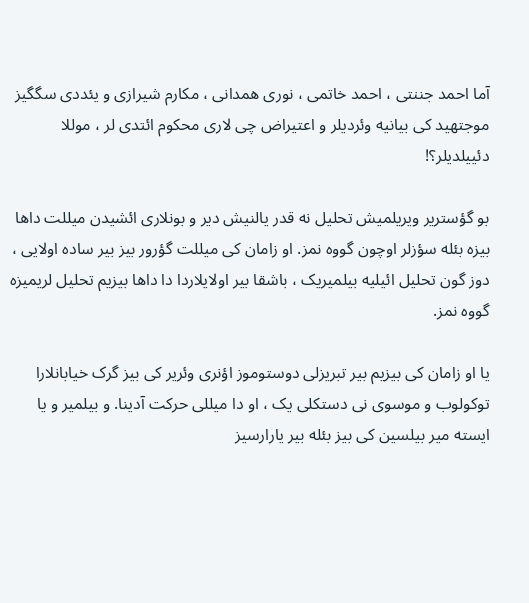آما احمد جننتی ، احمد خاتمی ، نوری همدانی ، مکارم شیرازی و یئددی سگگیز موجتهید کی بیانیه وئردیلر و اعتیراض چی لاری محکوم ائتدی لر ، موللا دئییلدیلر؟!

بو گؤستریر ویریلمیش تحلیل نه قدر یالنیش دیر و بونلاری ائشیدن میللت داها بیزه بئله سؤزلر اوچون گووه نمز. او زامان کی میللت گؤرور بیز بیر ساده اولایی ، دوز گون تحلیل ائیلیه بیلمیریک ، باشقا بیر اولایلاردا دا داها بیزیم تحلیل لریمیزه گووه نمز.

یا او زامان کی بیزیم بیر تبریزلی دوستوموز اؤنری وئریر کی بیز گرک خیابانلارا توکولوب و موسوی نی دستکلی یک ، او دا میللی حرکت آدینا. و بیلمیر و یا ایسته میر بیلسین کی بیز بئله بیر یارارسیز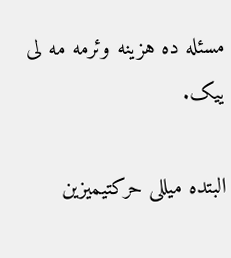مسئله ده هزینه وئرمه مه لی ییک.

البتده میللی حرکتیمیزین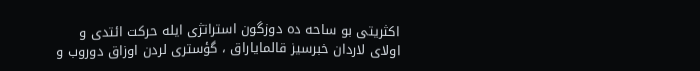اکثریتی بو ساحه ده دوزگون استراتژی ایله حرکت ائتدی و اولای لاردان خبرسیز قالمایاراق ، گؤستری لردن اوزاق دوروب و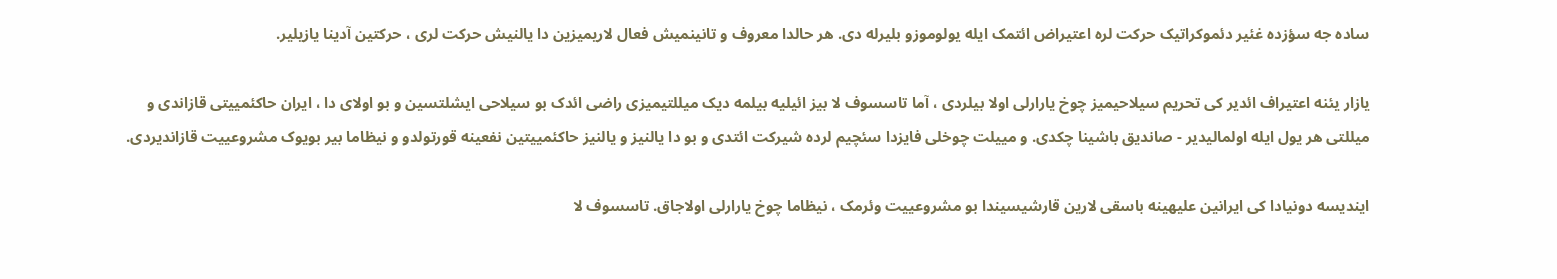ساده جه سؤزده غئیر دئموکراتیک حرکت لره اعتیراض ائتمک ایله یولوموزو بلیرله دی. هر حالدا معروف و تانینمیش فعال لاریمیزین دا یالنیش حرکت لری ، حرکتین آدینا یازیلیر.

یازار یئنه اعتیراف ائدیر کی تحریم سیلاحیمیز چوخ یارارلی اولا بیلردی ، آما تاسسوف لا بیز ائیلیه بیلمه دیک میللتیمیزی راضی ائدک بو سیلاحی ایشلتسین و بو اولای دا ، ایران حاکئمییتی قازاندی و میللتی هر یول ایله اولمالیدیر - صاندیق باشینا چکدی. و مییلت چوخلی فایزدا سئچیم لرده شیرکت ائتدی و بو دا یالنیز و یالنیز حاکئمییتین نفعینه قورتولدو و نیظاما بیر بویوک مشروعییت قازاندیردی.

ایندیسه دونیادا کی ایرانین علیهینه باسقی لارین قارشیسیندا بو مشروعییت وئرمک ، نیظاما چوخ یارارلی اولاجاق. تاسسوف لا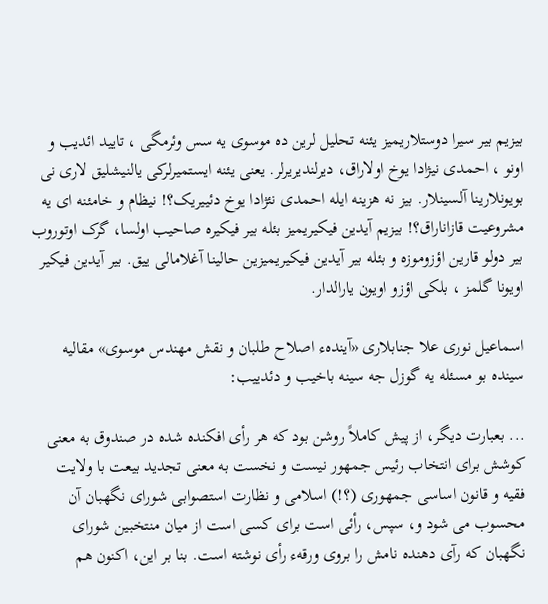بیزیم بیر سیرا دوستلاریمیز یئنه تحلیل لرین ده موسوی یه سس وئرمگی ، تایید ائدیب و اونو ، احمدی نیژادا یوخ اولاراق، دیرلندیریرلر. یعنی یئنه ایستمیرلرکی یالنیشلیق لاری نی بویونلارینا آلسینلار. بیز نه هزینه ایله احمدی نئژادا یوخ دئییریک؟! نیظام و خامئنه ای یه مشروعیت قازاناراق؟! بیزیم آیدین فیکیریمیز بئله بیر فیکیره صاحیب اولسا، گرک اوتوروب بیر دولو قارین اؤزوموزه و بئله بیر آیدین فیکیریمیزین حالینا آغلامالی ییق. بیر آیدین فیکیر اویونا گلمز ، بلکی اؤزو اویون یارالدار.

اسماعيل نوری علا جنابلاری «آيندهء اصلاح طلبان و نقش مهندس موسوی» مقالیه سینده بو مسئله یه گوزل جه سینه باخیب و دئدییب:

... بعبارت ديگر، از پيش کاملاً روشن بود که هر رأی افکنده شده در صندوق به معنی کوشش برای انتخاب رئيس جمهور نيست و نخست به معنی تجديد بيعت با ولايت فقيه و قانون اساسی جمهوری (؟!) اسلامی و نظارت استصوابی شورای نگهبان آن محسوب می شود و، سپس، رأئی است برای کسی است از ميان منتخبين شورای نگهبان که رآی دهنده نامش را بروی ورقهء رأی نوشته است. بنا بر اين، اکنون هم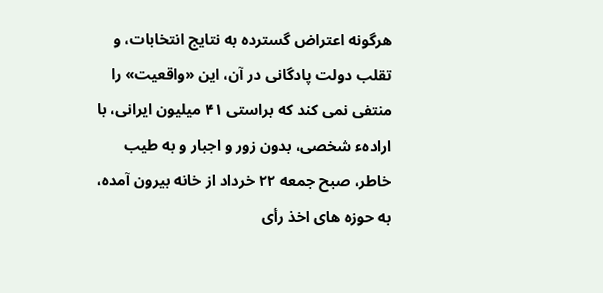هرگونه اعتراض گسترده به نتايج انتخابات، و تقلب دولت پادگانی در آن، اين «واقعيت» را منتفی نمی کند که براستی ۴۱ ميليون ايرانی، با ارادهء شخصی، بدون زور و اجبار و به طيب خاطر، صبح جمعه ۲۲ خرداد از خانه بيرون آمده، به حوزه های اخذ رأی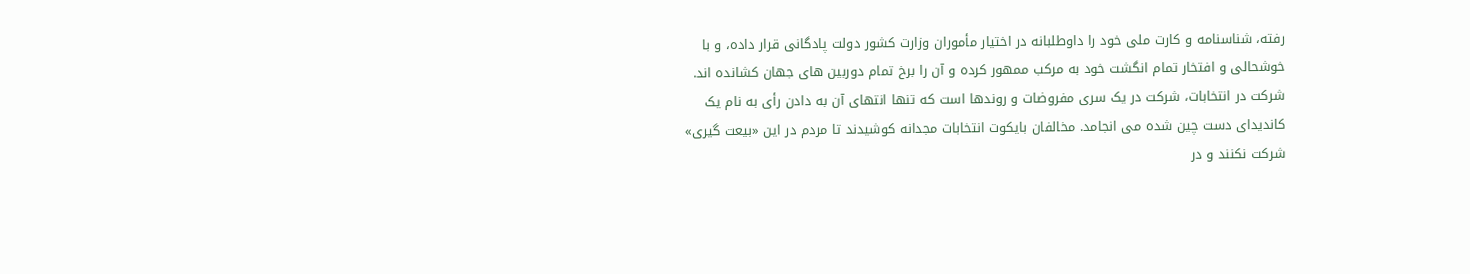رفته، شناسنامه و کارت ملی خود را داوطلبانه در اختيار مأموران وزارت کشور دولت پادگانی قرار داده، و با خوشحالی و افتخار تمام انگشت خود به مرکب ممهور کرده و آن را برخ تمام دوربين های جهان کشانده اند. شرکت در انتخابات، شرکت در يک سری مفروضات و روندها است که تنها انتهای آن به دادن رأی به نام يک کانديدای دست چين شده می انجامد. مخالفان بايکوت انتخابات مجدانه کوشيدند تا مردم در اين «بيعت گيری» شرکت نکنند و در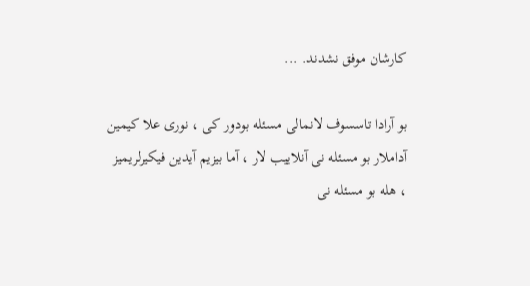کارشان موفق نشدند. ...

بو آرادا تاسسوف لانمالی مسئله بودور کی ، نوری علا کیمین آداملار بو مسئله نی آنلاییب لار ، آما بیزیم آیدین فیکیرلریمیز ، هله بو مسئله نی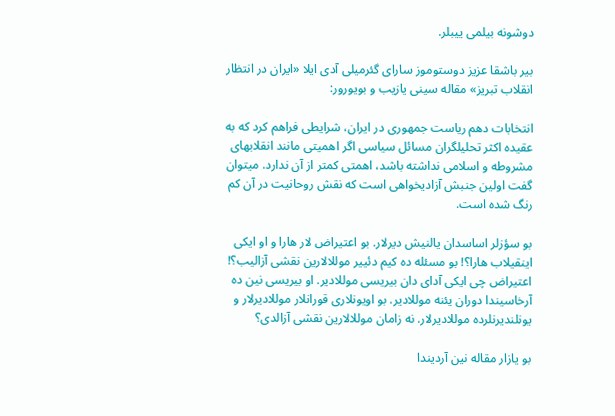دوشونه بیلمی ییبلر.

بیر باشقا عزیز دوستوموز سارای گئرمیلی آدی ایلا «ایران در انتظار انقلاب تبریز» مقاله سینی یازیب و بویورور:

انتخابات دهم ریاست جمهوری در ایران، شرایطی فراهم کرد که به عقیده اکثر تحلیلگران مسائل سیاسی اگر اهمیتی مانند انقلابهای مشروطه و اسلامی نداشته باشد، اهمتی کمتر از آن ندارد. میتوان گفت اولین جنبش آزادیخواهی است که نقش روحانیت در آن کم رنگ شده است.

بو سؤزلر اساسدان یالنیش دیرلار. بو اعتیراض لار هارا و او ایکی اینقیلاب هارا؟! بو مسئله ده کیم دئییر موللالارین نقشی آزالیب؟! اعتیراض چی ایکی آدای دان بیریسی موللادیر. او بیریسی نین ده آرخاسیندا دوران یئنه موللادیر. بو اویونلاری قورانلار موللادیرلار و یونلندیرنلرده موللادیرلار. نه زامان موللالارین نقشی آزالدی؟

بو یازار مقاله نین آردیندا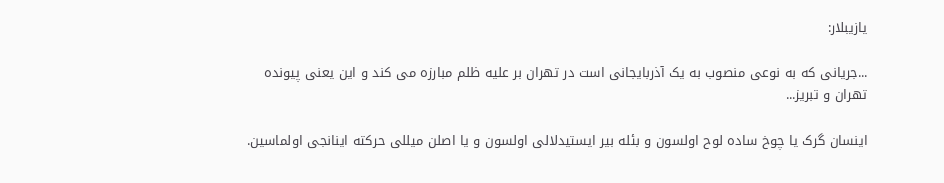یازیبلار:

...جریانی که به نوعی منصوب به یک آذربایجانی است در تهران بر علیه ظلم مبارزه می کند و این یعنی پیونده تهران و تبریز...

اینسان گرک یا چوخ ساده لوح اولسون و بئله بیر ایستیدلالی اولسون و یا اصلن میللی حرکته اینانجی اولماسین.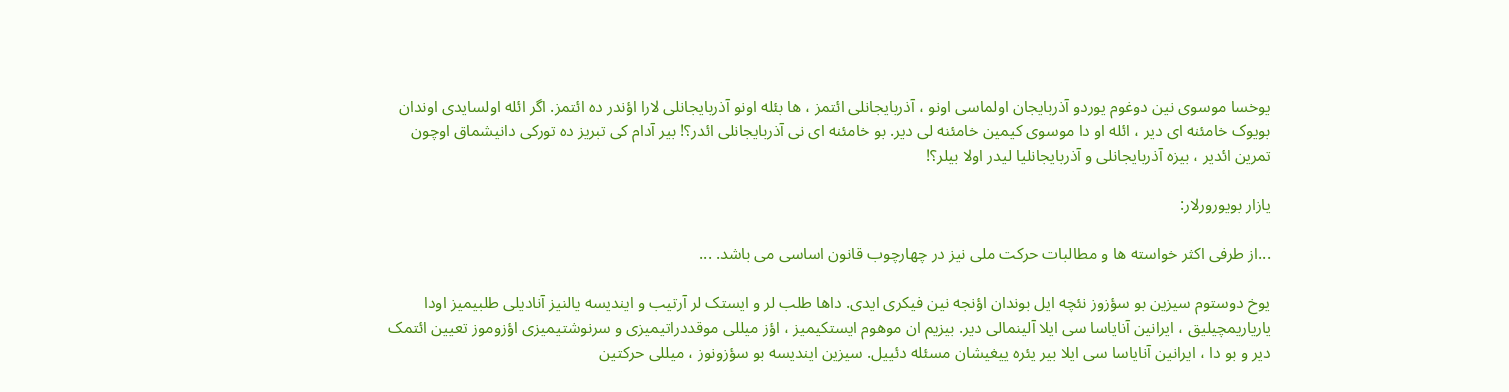یوخسا موسوی نین دوغوم یوردو آذربایجان اولماسی اونو ، آذربایجانلی ائتمز ، ها بئله اونو آذربایجانلی لارا اؤندر ده ائتمز. اگر ائله اولسایدی اوندان بویوک خامئنه ای دیر ، ائله او دا موسوی کیمین خامئنه لی دیر. بو خامئنه ای نی آذربایجانلی ائدر؟! بیر آدام کی تبریز ده تورکی دانیشماق اوچون تمرین ائدیر ، بیزه آذربایجانلی و آذربایجانلیا لیدر اولا بیلر؟!

یازار بویورورلار:

...از طرفی اکثر خواسته ها و مطالبات حرکت ملی نیز در چهارچوب قانون اساسی می باشد. ...

یوخ دوستوم سیزین بو سؤزوز نئچه ایل بوندان اؤنجه نین فیکری ایدی. داها طلب لر و ایستک لر آرتیب و ایندیسه یالنیز آنادیلی طلبیمیز اودا یاریاریمچیلیق ، ایرانین آنایاسا سی ایلا آلینمالی دیر. بیزیم ان موهوم ایستکیمیز ، اؤز میللی موقددراتیمیزی و سرنوشتیمیزی اؤزوموز تعیین ائتمک دیر و بو دا ، ایرانین آنایاسا سی ایلا بیر یئره ییغیشان مسئله دئییل. سیزین ایندیسه بو سؤزونوز ، میللی حرکتین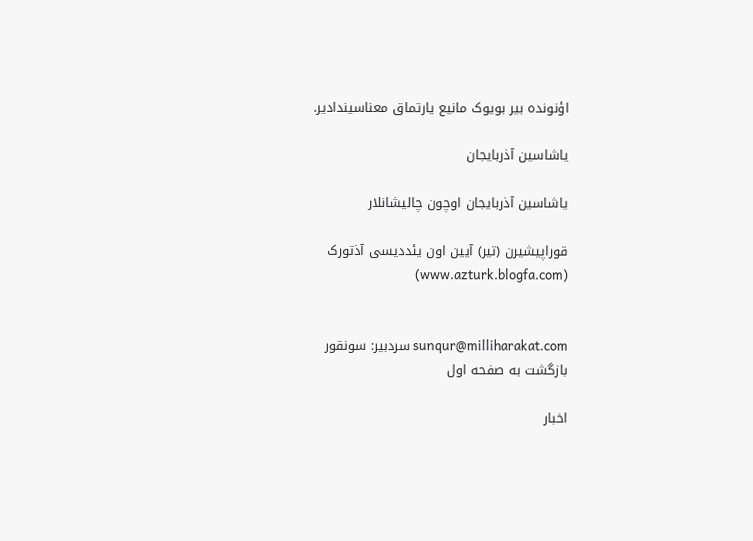اؤنونده بیر بویوک مانیع یارتماق معناسیندادیر.

یاشاسین آذربایجان

یاشاسین آذربایجان اوچون چالیشانلار

قوراپیشیرن (تیر) آیین اون یئددیسی آذتورک (www.azturk.blogfa.com)


sunqur@milliharakat.com سردبیر: سونقور
بازگشت به صفحه اول

اخبار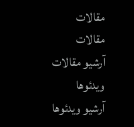مقالات
مقالات
آرشیو مقالات
ویدئوها
آرشیو ویدئوها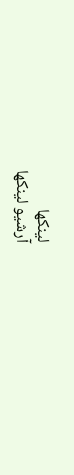لینکها
آرشیو لینکها